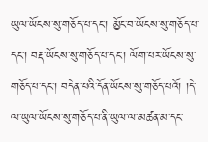ཡུལ་ཡོངས་སུ་གཅོད་པ་དང་། མྱོང་བ་ཡོངས་སུ་གཅོད་པ་དང་། བརྡ་ཡོངས་སུ་གཅོད་པ་དང་། ལོག་པར་ཡོངས་སུ་གཅོད་པ་དང་། བདེན་པའི་དོན་ཡོངས་སུ་གཅོད་པའོ། །དེ་ལ་ཡུལ་ཡོངས་སུ་གཅོད་པ་ནི་ཡུལ་ལ་མཚན་མ་དང་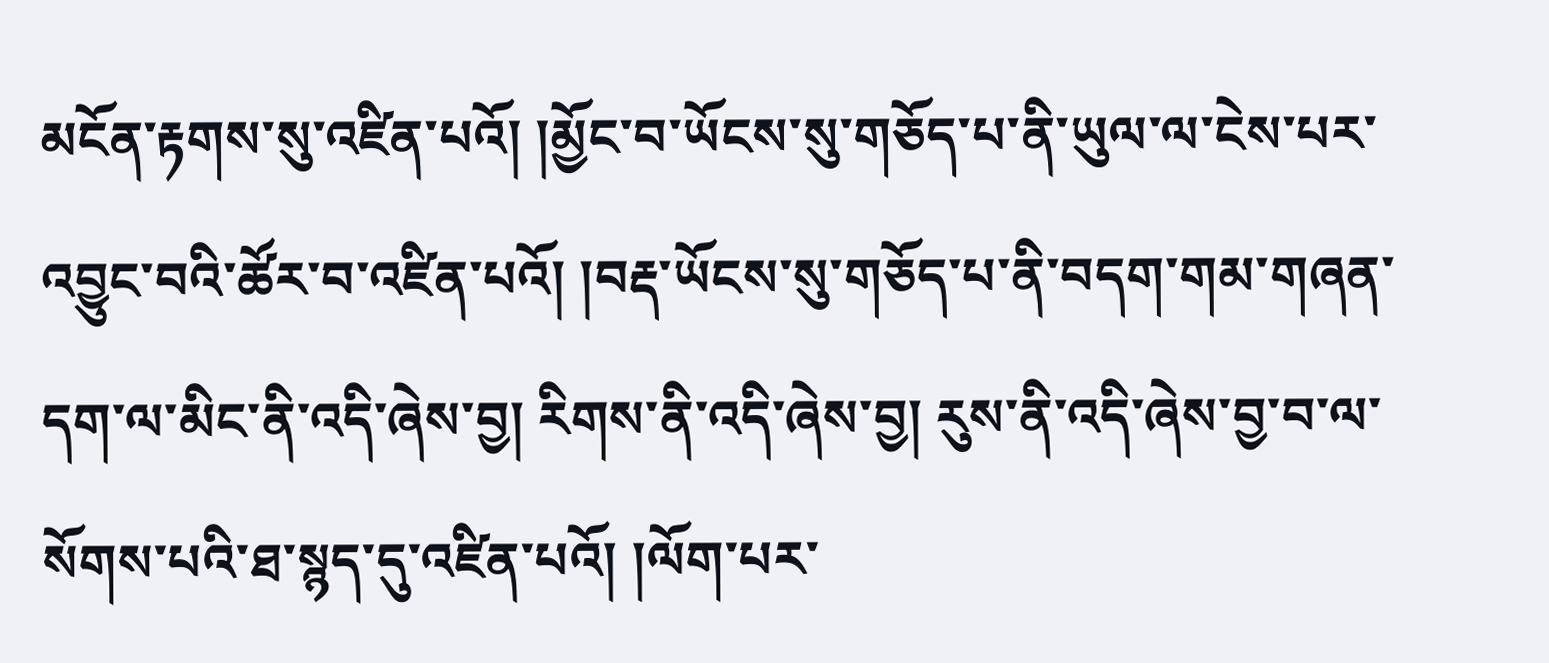མངོན་རྟགས་སུ་འཛིན་པའོ། །མྱོང་བ་ཡོངས་སུ་གཅོད་པ་ནི་ཡུལ་ལ་ངེས་པར་འབྱུང་བའི་ཚོར་བ་འཛིན་པའོ། །བརྡ་ཡོངས་སུ་གཅོད་པ་ནི་བདག་གམ་གཞན་དག་ལ་མིང་ནི་འདི་ཞེས་བྱ། རིགས་ནི་འདི་ཞེས་བྱ། རུས་ནི་འདི་ཞེས་བྱ་བ་ལ་སོགས་པའི་ཐ་སྙད་དུ་འཛིན་པའོ། །ལོག་པར་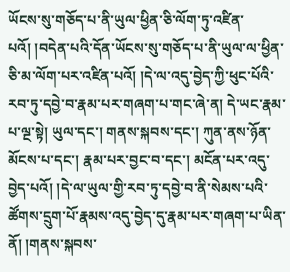ཡོངས་སུ་གཅོད་པ་ནི་ཡུལ་ཕྱིན་ཅི་ལོག་ཏུ་འཛིན་པའོ། །བདེན་པའི་དོན་ཡོངས་སུ་གཅོད་པ་ནི་ཡུལ་ལ་ཕྱིན་ཅི་མ་ལོག་པར་འཛིན་པའོ། །དེ་ལ་འདུ་བྱེད་ཀྱི་ཕུང་པོའི་རབ་ཏུ་དབྱེ་བ་རྣམ་པར་གཞག་པ་གང་ཞེ་ན། དེ་ཡང་རྣམ་པ་ལྔ་སྟེ། ཡུལ་དང་། གནས་སྐབས་དང་། ཀུན་ནས་ཉོན་མོངས་པ་དང་། རྣམ་པར་བྱང་བ་དང་། མངོན་པར་འདུ་བྱེད་པའོ། །དེ་ལ་ཡུལ་གྱི་རབ་ཏུ་དབྱེ་བ་ནི་སེམས་པའི་ཚོགས་དྲུག་པོ་རྣམས་འདུ་བྱེད་དུ་རྣམ་པར་གཞག་པ་ཡིན་ནོ། །གནས་སྐབས་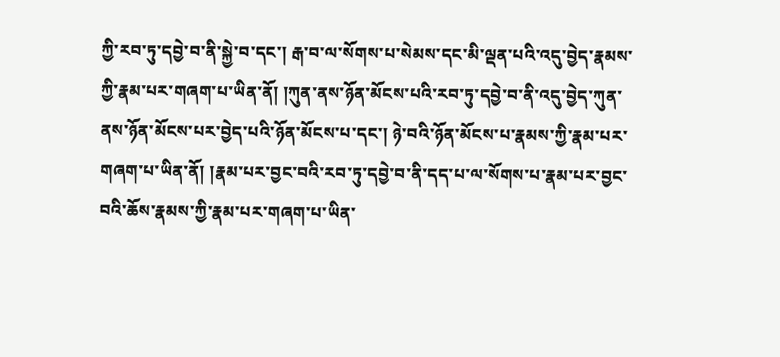ཀྱི་རབ་ཏུ་དབྱེ་བ་ནི་སྐྱེ་བ་དང་། རྒ་བ་ལ་སོགས་པ་སེམས་དང་མི་ལྡན་པའི་འདུ་བྱེད་རྣམས་ཀྱི་རྣམ་པར་གཞག་པ་ཡིན་ནོ། །ཀུན་ནས་ཉོན་མོངས་པའི་རབ་ཏུ་དབྱེ་བ་ནི་འདུ་བྱེད་ཀུན་ནས་ཉོན་མོངས་པར་བྱེད་པའི་ཉོན་མོངས་པ་དང་། ཉེ་བའི་ཉོན་མོངས་པ་རྣམས་ཀྱི་རྣམ་པར་གཞག་པ་ཡིན་ནོ། །རྣམ་པར་བྱང་བའི་རབ་ཏུ་དབྱེ་བ་ནི་དད་པ་ལ་སོགས་པ་རྣམ་པར་བྱང་བའི་ཆོས་རྣམས་ཀྱི་རྣམ་པར་གཞག་པ་ཡིན་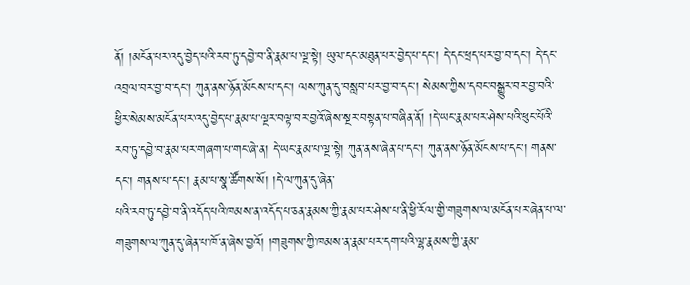ནོ། །མངོན་པར་འདུ་བྱེད་པའི་རབ་ཏུ་དབྱེ་བ་ནི་རྣམ་པ་ལྔ་སྟེ། ཡུལ་དང་མཐུན་པར་བྱེད་པ་དང་། དེ་དང་ཕྲད་པར་བྱ་བ་དང་། དེ་དང་འབྲལ་བར་བྱ་བ་དང་། ཀུན་ནས་ཉོན་མོངས་པ་དང་། ལས་ཀུན་དུ་བསླབ་པར་བྱ་བ་དང་། སེམས་ཀྱིས་དབང་བསྒྱུར་བར་བྱ་བའི་ཕྱིར་སེམས་མངོན་པར་འདུ་བྱེད་པ་རྣམ་པ་ལྔར་བལྟ་བར་བྱའོ་ཞེས་སྔར་བསྟན་པ་བཞིན་ནོ། །དེ་ཡང་རྣམ་པར་ཤེས་པའི་ཕུང་པོའི་རབ་ཏུ་དབྱེ་བ་རྣམ་པར་གཞག་པ་གང་ཞེ་ན། དེ་ཡང་རྣམ་པ་ལྔ་སྟེ། ཀུན་ནས་ཞེན་པ་དང་། ཀུན་ནས་ཉོན་མོངས་པ་དང་། གནས་དང་། གནས་པ་དང་། རྣམ་པ་སྣ་ཚོགས་སོ། །དེ་ལ་ཀུན་དུ་ཞེན་
པའི་རབ་ཏུ་དབྱེ་བ་ནི་འདོད་པའི་ཁམས་ན་འདོད་པ་ཅན་རྣམས་ཀྱི་རྣམ་པར་ཤེས་པ་ནི་ཕྱི་རོལ་གྱི་གཟུགས་ལ་མངོན་པར་ཞེན་པ་ལ་གཟུགས་ལ་ཀུན་དུ་ཞེན་པ་ཁོ་ན་ཞེས་བྱའོ། །གཟུགས་ཀྱི་ཁམས་ན་རྣམ་པར་དག་པའི་ལྷ་རྣམས་ཀྱི་རྣམ་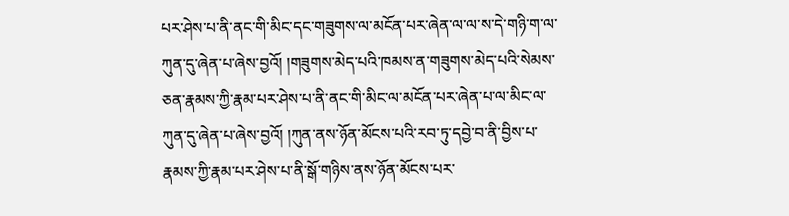པར་ཤེས་པ་ནི་ནང་གི་མིང་དང་གཟུགས་ལ་མངོན་པར་ཞེན་ལ་ལ་ས་དེ་གཉི་ག་ལ་ཀུན་དུ་ཞེན་པ་ཞེས་བྱའོ། །གཟུགས་མེད་པའི་ཁམས་ན་གཟུགས་མེད་པའི་སེམས་ཅན་རྣམས་ཀྱི་རྣམ་པར་ཤེས་པ་ནི་ནང་གི་མིང་ལ་མངོན་པར་ཞེན་པ་ལ་མིང་ལ་ཀུན་དུ་ཞེན་པ་ཞེས་བྱའོ། །ཀུན་ནས་ཉོན་མོངས་པའི་རབ་ཏུ་དབྱེ་བ་ནི་བྱིས་པ་རྣམས་ཀྱི་རྣམ་པར་ཤེས་པ་ནི་སྒོ་གཉིས་ནས་ཉོན་མོངས་པར་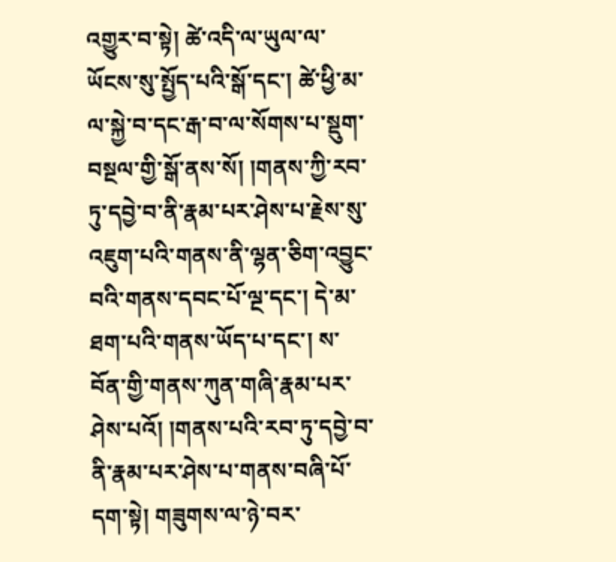འགྱུར་བ་སྟེ། ཚེ་འདི་ལ་ཡུལ་ལ་ཡོངས་སུ་སྤྱོད་པའི་སྒོ་དང་། ཚེ་ཕྱི་མ་ལ་སྐྱེ་བ་དང་རྒ་བ་ལ་སོགས་པ་སྡུག་བསྔལ་གྱི་སྒོ་ནས་སོ། །གནས་ཀྱི་རབ་ཏུ་དབྱེ་བ་ནི་རྣམ་པར་ཤེས་པ་རྗེས་སུ་འཇུག་པའི་གནས་ནི་ལྷན་ཅིག་འབྱུང་བའི་གནས་དབང་པོ་ལྔ་དང་། དེ་མ་ཐག་པའི་གནས་ཡོད་པ་དང་། ས་བོན་གྱི་གནས་ཀུན་གཞི་རྣམ་པར་ཤེས་པའོ། །གནས་པའི་རབ་ཏུ་དབྱེ་བ་ནི་རྣམ་པར་ཤེས་པ་གནས་བཞི་པོ་དག་སྟེ། གཟུགས་ལ་ཉེ་བར་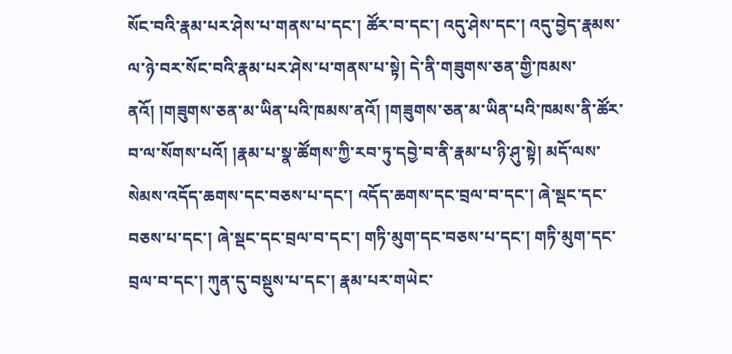སོང་བའི་རྣམ་པར་ཤེས་པ་གནས་པ་དང་། ཚོར་བ་དང་། འདུ་ཤེས་དང་། འདུ་བྱེད་རྣམས་ལ་ཉེ་བར་སོང་བའི་རྣམ་པར་ཤེས་པ་གནས་པ་སྟེ། དེ་ནི་གཟུགས་ཅན་གྱི་ཁམས་ནའོ། །གཟུགས་ཅན་མ་ཡིན་པའི་ཁམས་ནའོ། །གཟུགས་ཅན་མ་ཡིན་པའི་ཁམས་ནི་ཚོར་བ་ལ་སོགས་པའོ། །རྣམ་པ་སྣ་ཚོགས་ཀྱི་རབ་ཏུ་དབྱེ་བ་ནི་རྣམ་པ་ཉི་ཤུ་སྟེ། མདོ་ལས་སེམས་འདོད་ཆགས་དང་བཅས་པ་དང་། འདོད་ཆགས་དང་བྲལ་བ་དང་། ཞེ་སྡང་དང་བཅས་པ་དང་། ཞེ་སྡང་དང་བྲལ་བ་དང་། གཏི་མུག་དང་བཅས་པ་དང་། གཏི་མུག་དང་བྲལ་བ་དང་། ཀུན་དུ་བསྡུས་པ་དང་། རྣམ་པར་གཡེང་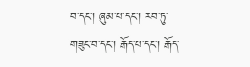བ་དང་། ཞུམ་པ་དང་། རབ་ཏུ་གཟུང་བ་དང་། རྒོད་པ་དང་། རྒོད་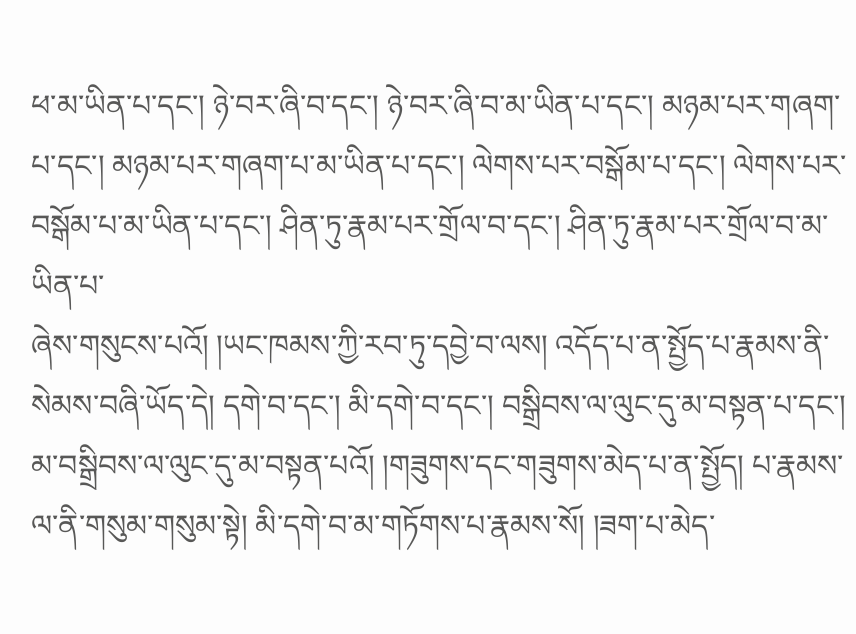ཕ་མ་ཡིན་པ་དང་། ཉེ་བར་ཞི་བ་དང་། ཉེ་བར་ཞི་བ་མ་ཡིན་པ་དང་། མཉམ་པར་གཞག་པ་དང་། མཉམ་པར་གཞག་པ་མ་ཡིན་པ་དང་། ལེགས་པར་བསྒོམ་པ་དང་། ལེགས་པར་བསྒོམ་པ་མ་ཡིན་པ་དང་། ཤིན་ཏུ་རྣམ་པར་གྲོལ་བ་དང་། ཤིན་ཏུ་རྣམ་པར་གྲོལ་བ་མ་ཡིན་པ་
ཞེས་གསུངས་པའོ། །ཡང་ཁམས་ཀྱི་རབ་ཏུ་དབྱེ་བ་ལས། འདོད་པ་ན་སྤྱོད་པ་རྣམས་ནི་སེམས་བཞི་ཡོད་དེ། དགེ་བ་དང་། མི་དགེ་བ་དང་། བསྒྲིབས་ལ་ལུང་དུ་མ་བསྟན་པ་དང་། མ་བསྒྲིབས་ལ་ལུང་དུ་མ་བསྟན་པའོ། །གཟུགས་དང་གཟུགས་མེད་པ་ན་སྤྱོད། པ་རྣམས་ལ་ནི་གསུམ་གསུམ་སྟེ། མི་དགེ་བ་མ་གཏོགས་པ་རྣམས་སོ། །ཟག་པ་མེད་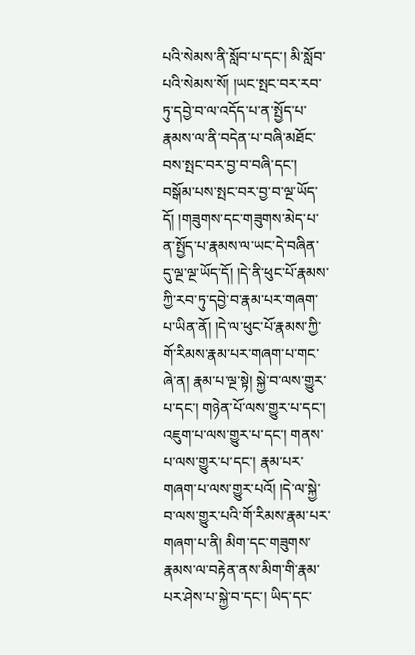པའི་སེམས་ནི་སློབ་པ་དང་། མི་སློབ་པའི་སེམས་སོ། །ཡང་སྤང་བར་རབ་ཏུ་དབྱེ་བ་ལ་འདོད་པ་ན་སྤྱོད་པ་རྣམས་ལ་ནི་བདེན་པ་བཞི་མཐོང་བས་སྤང་བར་བྱ་བ་བཞི་དང་། བསྒོམ་པས་སྤང་བར་བྱ་བ་ལྔ་ཡོད་དོ། །གཟུགས་དང་གཟུགས་མེད་པ་ན་སྤྱོད་པ་རྣམས་ལ་ཡང་དེ་བཞིན་དུ་ལྔ་ལྔ་ཡོད་དོ། །དེ་ནི་ཕུང་པོ་རྣམས་ཀྱི་རབ་ཏུ་དབྱེ་བ་རྣམ་པར་གཞག་པ་ཡིན་ནོ། །དེ་ལ་ཕུང་པོ་རྣམས་ཀྱི་གོ་རིམས་རྣམ་པར་གཞག་པ་གང་ཞེ་ན། རྣམ་པ་ལྔ་སྟེ། སྐྱེ་བ་ལས་གྱུར་པ་དང་། གཉེན་པོ་ལས་གྱུར་པ་དང་། འཇུག་པ་ལས་གྱུར་པ་དང་། གནས་པ་ལས་གྱུར་པ་དང་། རྣམ་པར་གཞག་པ་ལས་གྱུར་པའོ། །དེ་ལ་སྐྱེ་བ་ལས་གྱུར་པའི་གོ་རིམས་རྣམ་པར་གཞག་པ་ནི། མིག་དང་གཟུགས་རྣམས་ལ་བརྟེན་ནས་མིག་གི་རྣམ་པར་ཤེས་པ་སྐྱེ་བ་དང་། ཡིད་དང་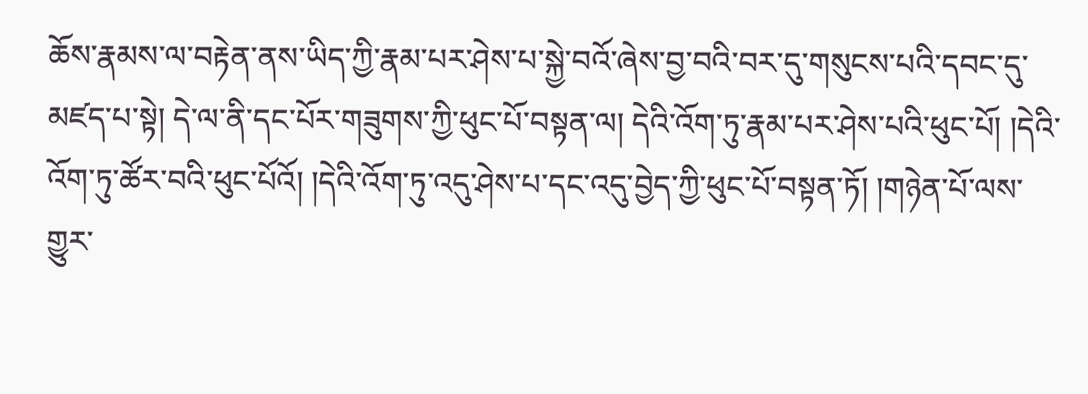ཆོས་རྣམས་ལ་བརྟེན་ནས་ཡིད་ཀྱི་རྣམ་པར་ཤེས་པ་སྐྱེ་བའོ་ཞེས་བྱ་བའི་བར་དུ་གསུངས་པའི་དབང་དུ་མཛད་པ་སྟེ། དེ་ལ་ནི་དང་པོར་གཟུགས་ཀྱི་ཕུང་པོ་བསྟན་ལ། དེའི་འོག་ཏུ་རྣམ་པར་ཤེས་པའི་ཕུང་པོ། །དེའི་འོག་ཏུ་ཚོར་བའི་ཕུང་པོའོ། །དེའི་འོག་ཏུ་འདུ་ཤེས་པ་དང་འདུ་བྱེད་ཀྱི་ཕུང་པོ་བསྟན་ཏོ། །གཉེན་པོ་ལས་གྱུར་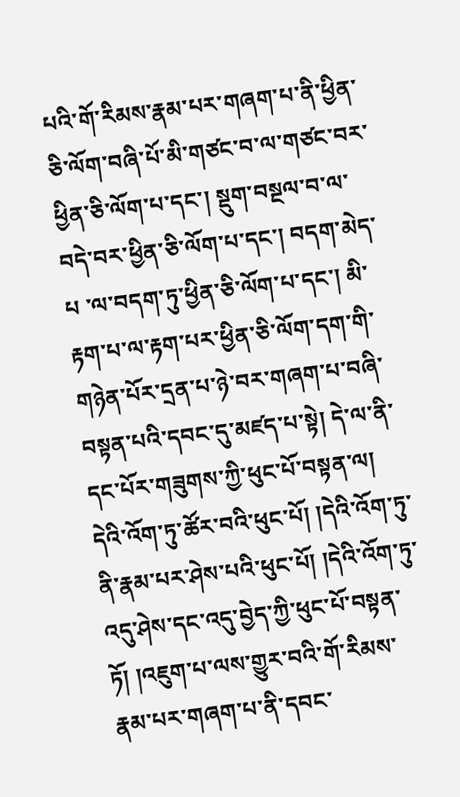པའི་གོ་རིམས་རྣམ་པར་གཞག་པ་ནི་ཕྱིན་ཅི་ལོག་བཞི་པོ་མི་གཙང་བ་ལ་གཙང་བར་ཕྱིན་ཅི་ལོག་པ་དང་། སྡུག་བསྔལ་བ་ལ་བདེ་བར་ཕྱིན་ཅི་ལོག་པ་དང་། བདག་མེད་པ ་ལ་བདག་ཏུ་ཕྱིན་ཅི་ལོག་པ་དང་། མི་རྟག་པ་ལ་རྟག་པར་ཕྱིན་ཅི་ལོག་དག་གི་གཉེན་པོར་དྲན་པ་ཉེ་བར་གཞག་པ་བཞི་བསྟན་པའི་དབང་དུ་མཛད་པ་སྟེ། དེ་ལ་ནི་དང་པོར་གཟུགས་ཀྱི་ཕུང་པོ་བསྟན་ལ། དེའི་འོག་ཏུ་ཚོར་བའི་ཕུང་པོ། །དེའི་འོག་ཏུ་ནི་རྣམ་པར་ཤེས་པའི་ཕུང་པོ། །དེའི་འོག་ཏུ་འདུ་ཤེས་དང་འདུ་བྱེད་ཀྱི་ཕུང་པོ་བསྟན་ཏོ། །འཇུག་པ་ལས་གྱུར་བའི་གོ་རིམས་རྣམ་པར་གཞག་པ་ནི་དབང་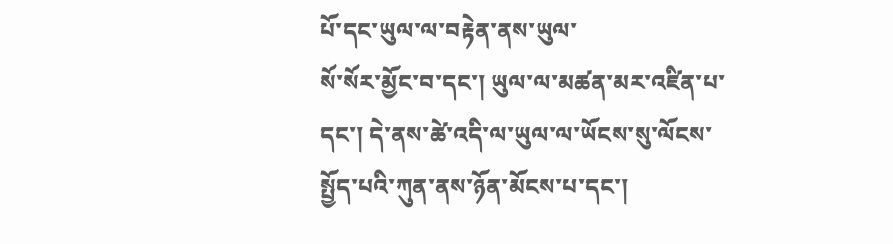པོ་དང་ཡུལ་ལ་བརྟེན་ནས་ཡུལ་
སོ་སོར་མྱོང་བ་དང་། ཡུལ་ལ་མཚན་མར་འཛིན་པ་དང་། དེ་ནས་ཚེ་འདི་ལ་ཡུལ་ལ་ཡོངས་སུ་ལོངས་སྤྱོད་པའི་ཀུན་ནས་ཉོན་མོངས་པ་དང་།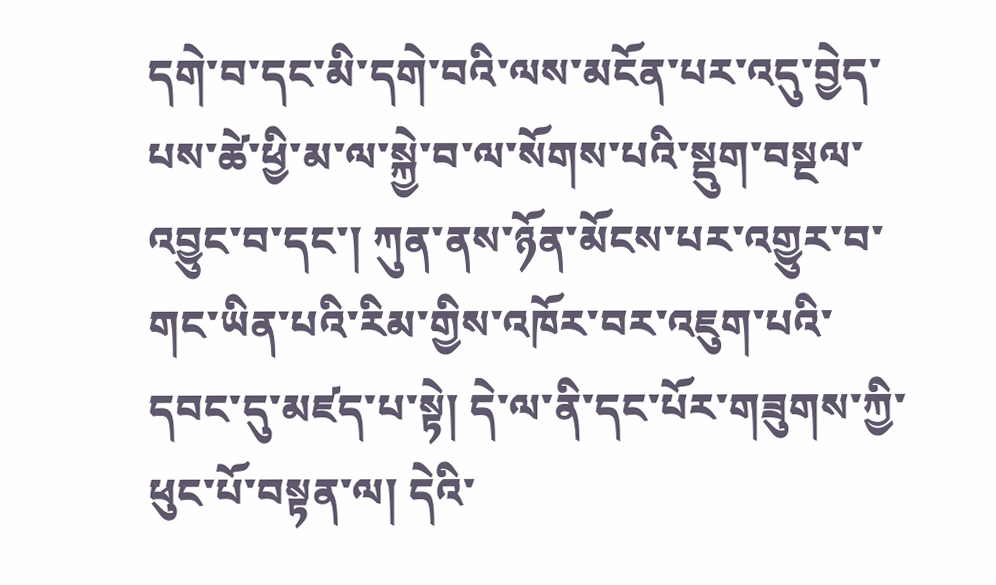དགེ་བ་དང་མི་དགེ་བའི་ལས་མངོན་པར་འདུ་བྱེད་པས་ཚེ་ཕྱི་མ་ལ་སྐྱེ་བ་ལ་སོགས་པའི་སྡུག་བསྔལ་འབྱུང་བ་དང་། ཀུན་ནས་ཉོན་མོངས་པར་འགྱུར་བ་གང་ཡིན་པའི་རིམ་གྱིས་འཁོར་བར་འཇུག་པའི་དབང་དུ་མཛད་པ་སྟེ། དེ་ལ་ནི་དང་པོར་གཟུགས་ཀྱི་ཕུང་པོ་བསྟན་ལ། དེའི་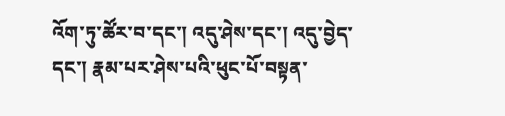འོག་ཏུ་ཚོར་བ་དང་། འདུ་ཤེས་དང་། འདུ་བྱེད་དང་། རྣམ་པར་ཤེས་པའི་ཕུང་པོ་བསྟན་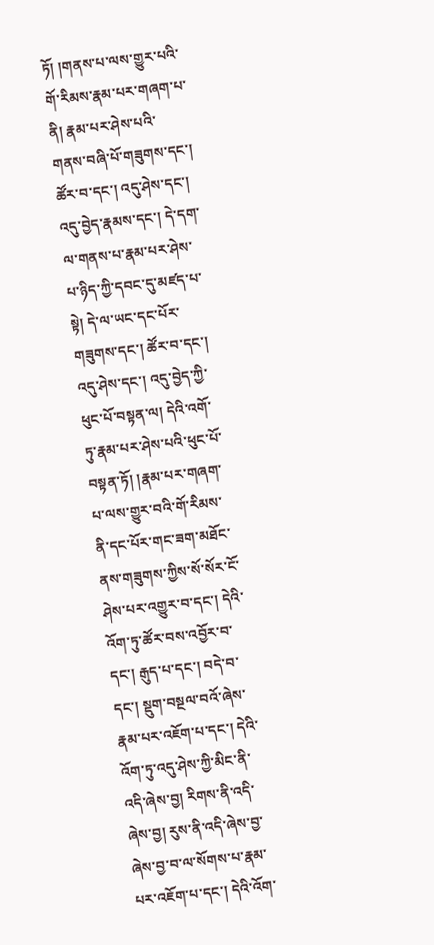ཏོ། །གནས་པ་ལས་གྱུར་པའི་གོ་རིམས་རྣམ་པར་གཞག་པ་ནི། རྣམ་པར་ཤེས་པའི་གནས་བཞི་པོ་གཟུགས་དང་། ཚོར་བ་དང་། འདུ་ཤེས་དང་། འདུ་བྱེད་རྣམས་དང་། དེ་དག་ལ་གནས་པ་རྣམ་པར་ཤེས་པ་ཉིད་ཀྱི་དབང་དུ་མཛད་པ་སྟེ། དེ་ལ་ཡང་དང་པོར་གཟུགས་དང་། ཚོར་བ་དང་། འདུ་ཤེས་དང་། འདུ་བྱེད་ཀྱི་ཕུང་པོ་བསྟན་ལ། དེའི་འགོ་ཏུ་རྣམ་པར་ཤེས་པའི་ཕུང་པོ་བསྟན་ཏོ། །རྣམ་པར་གཞག་པ་ལས་གྱུར་བའི་གོ་རིམས་ནི་དང་པོར་གང་ཟག་མཐོང་ནས་གཟུགས་ཀྱིས་སོ་སོར་ངོ་ཤེས་པར་འགྱུར་བ་དང་། དེའི་འོག་ཏུ་ཚོར་བས་འབྱོར་བ་དང་། རྒུད་པ་དང་། བདེ་བ་དང་། སྡུག་བསྔལ་བའོ་ཞེས་རྣམ་པར་འཇོག་པ་དང་། དེའི་འོག་ཏུ་འདུ་ཤེས་ཀྱི་མིང་ནི་འདི་ཞེས་བྱ། རིགས་ནི་འདི་ཞེས་བྱ། རུས་ནི་འདི་ཞེས་བྱ་ཞེས་བྱ་བ་ལ་སོགས་པ་རྣམ་པར་འཇོག་པ་དང་། དེའི་འོག་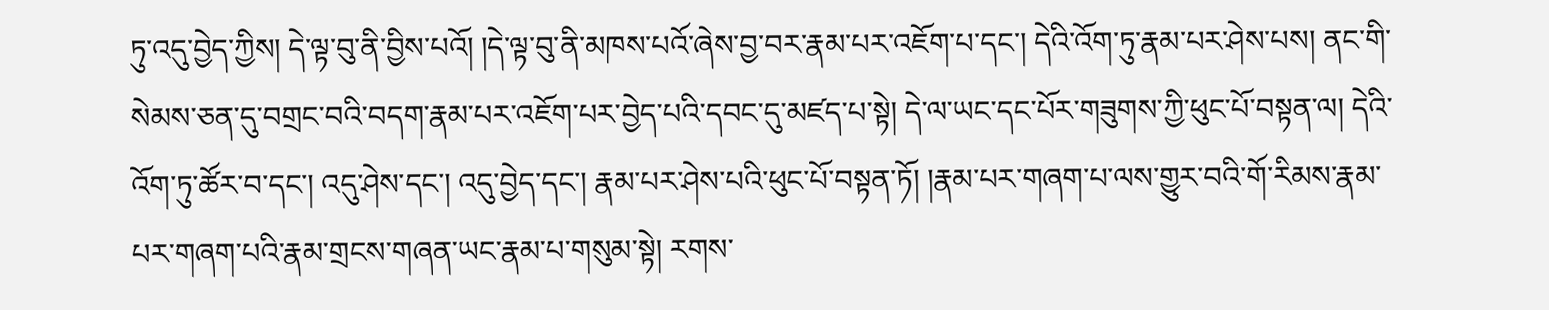ཏུ་འདུ་བྱེད་ཀྱིས། དེ་ལྟ་བུ་ནི་བྱིས་པའོ། །དེ་ལྟ་བུ་ནི་མཁས་པའོ་ཞེས་བྱ་བར་རྣམ་པར་འཇོག་པ་དང་། དེའི་འོག་ཏུ་རྣམ་པར་ཤེས་པས། ནང་གི་སེམས་ཅན་དུ་བགྲང་བའི་བདག་རྣམ་པར་འཇོག་པར་བྱེད་པའི་དབང་དུ་མཛད་པ་སྟེ། དེ་ལ་ཡང་དང་པོར་གཟུགས་ཀྱི་ཕུང་པོ་བསྟན་ལ། དེའི་འོག་ཏུ་ཚོར་བ་དང་། འདུ་ཤེས་དང་། འདུ་བྱེད་དང་། རྣམ་པར་ཤེས་པའི་ཕུང་པོ་བསྟན་ཏོ། །རྣམ་པར་གཞག་པ་ལས་གྱུར་བའི་གོ་རིམས་རྣམ་པར་གཞག་པའི་རྣམ་གྲངས་གཞན་ཡང་རྣམ་པ་གསུམ་སྟེ། རགས་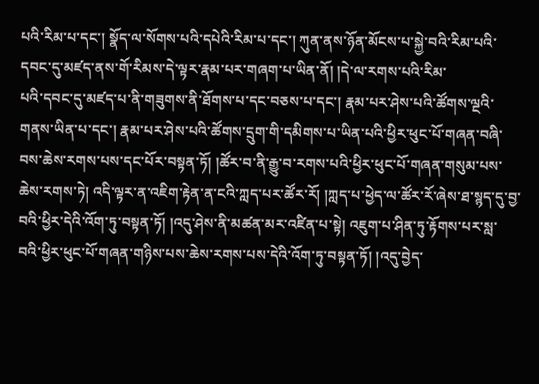པའི་རིམ་པ་དང་། སྣོད་ལ་སོགས་པའི་དཔེའི་རིམ་པ་དང་། ཀུན་ནས་ཉོན་མོངས་པ་སྐྱེ་བའི་རིམ་པའི་དབང་དུ་མཛད་ནས་གོ་རིམས་དེ་ལྟར་རྣམ་པར་གཞག་པ་ཡིན་ནོ། །དེ་ལ་རགས་པའི་རིམ་
པའི་དབང་དུ་མཛད་པ་ནི་གཟུགས་ནི་ཐོགས་པ་དང་བཅས་པ་དང་། རྣམ་པར་ཤེས་པའི་ཚོགས་ལྔའི་གནས་ཡིན་པ་དང་། རྣམ་པར་ཤེས་པའི་ཚོགས་དྲུག་གི་དམིགས་པ་ཡིན་པའི་ཕྱིར་ཕུང་པོ་གཞན་བཞི་བས་ཆེས་རགས་པས་དང་པོར་བསྟན་ཏོ། །ཚོར་བ་ནི་རྒྱུ་བ་རགས་པའི་ཕྱིར་ཕུང་པོ་གཞན་གསུམ་པས་ཆེས་རགས་ཏེ། འདི་ལྟར་ན་འཇིག་རྟེན་ན་ངའི་ཀླད་པར་ཚོར་རོ། །ཀླད་པ་ཕྱེད་ལ་ཚོར་རོ་ཞེས་ཐ་སྙད་དུ་བྱ་བའི་ཕྱིར་དེའི་འོག་ཏུ་བསྟན་ཏོ། །འདུ་ཤེས་ནི་མཚན་མར་འཛིན་པ་སྟེ། འཇུག་པ་ཤིན་ཏུ་རྟོགས་པར་སླ་བའི་ཕྱིར་ཕུང་པོ་གཞན་གཉིས་པས་ཆེས་རགས་པས་དེའི་འོག་ཏུ་བསྟན་ཏོ། །འདུ་བྱེད་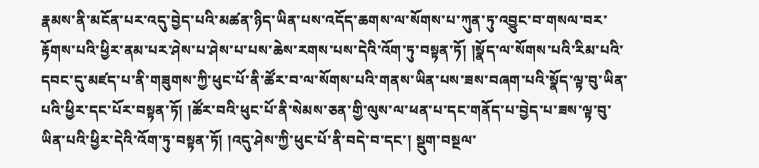རྣམས་ནི་མངོན་པར་འདུ་བྱེད་པའི་མཚན་ཉིད་ཡིན་པས་འདོད་ཆགས་ལ་སོགས་པ་ཀུན་ཏུ་འབྱུང་བ་གསལ་བར་རྟོགས་པའི་ཕྱིར་ནམ་པར་ཤེས་པ་ཤེས་པ་པས་ཆེས་རགས་པས་དེའི་འོག་ཏུ་བསྟན་ཏོ། །སྣོད་ལ་སོགས་པའི་རིམ་པའི་དབང་དུ་མཛད་པ་ནི་གཟུགས་ཀྱི་ཕུང་པོ་ནི་ཚོར་བ་ལ་སོགས་པའི་གནས་ཡིན་པས་ཟས་བཞག་པའི་སྣོད་ལྟ་བུ་ཡིན་པའི་ཕྱིར་དང་པོར་བསྟན་ཏོ། །ཚོར་བའི་ཕུང་པོ་ནི་སེམས་ཅན་གྱི་ལུས་ལ་ཕན་པ་དང་གནོད་པ་བྱེད་པ་ཟས་ལྟ་བུ་ཡིན་པའི་ཕྱིར་དེའི་འོག་ཏུ་བསྟན་ཏོ། །འདུ་ཤེས་ཀྱི་ཕུང་པོ་ནི་བདེ་བ་དང་། སྡུག་བསྔལ་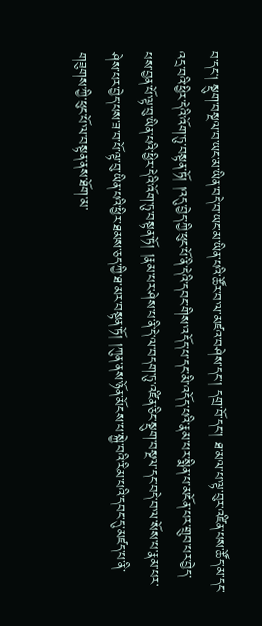བ་དང། སྡུག་བསྔལ་བ་ཡང་མ་ཡིན་བདེ་བ་ཡང་མ་ཡིན་པའི་ཚོར་བ་ལ་མཛའ་བཤེས་དང་། དགྲ་བོ་དང་། ཐ་མལ་པ་ལྟ་བུར་འཛིན་པས་ཚོད་མ་དང་འདྲ་བའི་ཕྱིར་དེའི་འོག་ཏུ་བསྟན་ཏོ། །འདུ་བྱེད་ཀྱི་ཕུང་པོ་ནི་དེའི་དབང་གིས་འདོད་པ་དང་མི་འདོད་པའི་རྣམ་པར་སྨིན་པ་མངོན་པར་གྲུབ་པར་བྱེད་པས་བྱན་པོ་ལྟ་བུ་ཡིན་པའི་ཕྱིར་དེའི་འོག་ཏུ་བསྟན་ཏོ། །རྣམ་པར་ཤེས་པ་ནི་དེ་ལ་བདག་ཏུ་འཛིན་ཅིང་སྡུག་བསྔལ་དང་བདེ་བ་ལ་སོས་པ་རྣམ་པར་ཤེས་པར་བྱེད་པས་ཟ་བ་པོ་ལྟ་བུ་ཡིན་པའི་ཕྱིར་ཐམས་ཅད་ཀྱི་ཐ་མར་བསྟན་ཏོ། །ཀུན་ནས་ཉོན་མོངས་པ་སྐྱེ་བའི་རིམ་པའི་དབང་དུ་མཛད་པ་ནི་གཟུགས་ཀྱི་ཕུང་པོ་ལ་བསྟན་ནས་ཐོག་མ་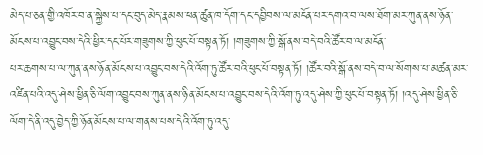མེད་པ་ཅན་གྱི་འཁོར་བ་ན་སྐྱེས་པ་དང་བུད་མེད་རྣམས་ཕན་ཚུན་ཁ་དོག་དང་དབྱིབས་ལ་མངོན་པར་དགའ་བ་ལས་ཐོག་མར་ཀུན་ནས་ཉོན་མོངས་པ་འབྱུང་བས་དེའི་ཕྱིར་དང་པོར་གཟུགས་ཀྱི་ཕུང་པོ་བསྟན་ཏོ། །གཟུགས་ཀྱི་སྒོ་ནས་བདེ་བའི་ཚོར་བ་ལ་མངོན་
པར་ཆགས་པ་ལ་ཀུན་ནས་ཉོན་མོངས་པ་འབྱུང་བས་དེའི་འོག་ཏུ་ཚོར་བའི་ཕུང་པོ་བསྟན་ཏོ། །ཚོར་བའི་སྒོ་ནས་བདེ་བ་ལ་སོགས་པ་མཚན་མར་འཛིན་པའི་འདུ་ཤེས་ཕྱིན་ཅི་ལོག་འབྱུང་བས་ཀུན་ནས་ཉིན་མོངས་པ་འབྱུང་བས་དེའི་འོག་ཏུ་འདུ་ཤེས་ཀྱི་ཕུང་པོ་བསྟན་ཏོ། །འདུ་ཤེས་ཕྱིན་ཅི་ལོག་དེ་ནི་འདུ་བྱེད་ཀྱི་ཉོན་མོངས་པ་ལ་གནས་པས་དེའི་འོག་ཏུ་འདུ་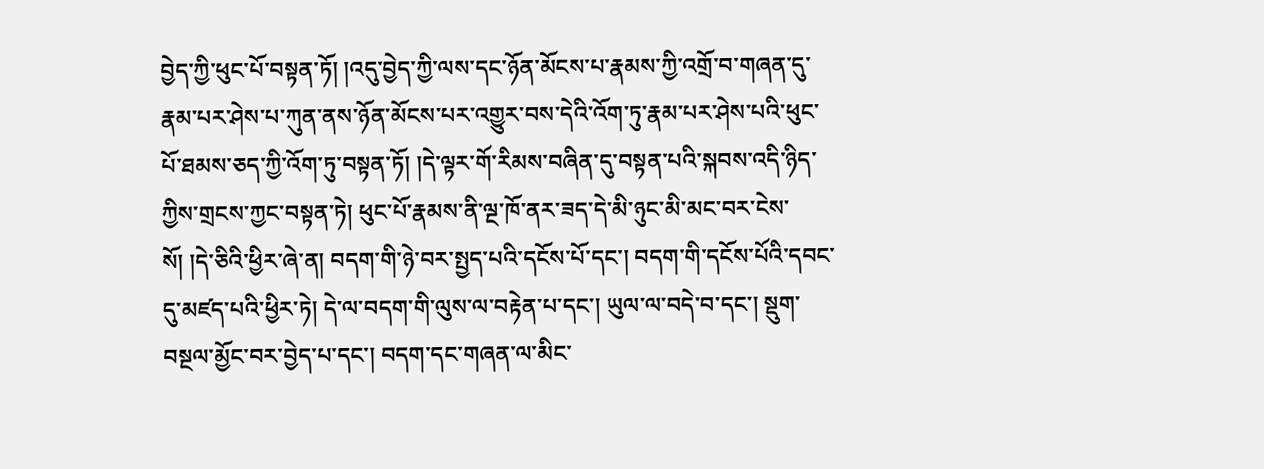བྱེད་ཀྱི་ཕུང་པོ་བསྟན་ཏོ། །འདུ་བྱེད་ཀྱི་ལས་དང་ཉོན་མོངས་པ་རྣམས་ཀྱི་འགྲོ་བ་གཞན་དུ་རྣམ་པར་ཤེས་པ་ཀུན་ནས་ཉོན་མོངས་པར་འགྱུར་བས་དེའི་འོག་ཏུ་རྣམ་པར་ཤེས་པའི་ཕུང་པོ་ཐམས་ཅད་ཀྱི་འོག་ཏུ་བསྟན་ཏོ། །དེ་ལྟར་གོ་རིམས་བཞིན་དུ་བསྟན་པའི་སྐབས་འདི་ཉིད་ཀྱིས་གྲངས་ཀྱང་བསྟན་ཏེ། ཕུང་པོ་རྣམས་ནི་ལྔ་ཁོ་ནར་ཟད་དེ་མི་ཉུང་མི་མང་བར་ངེས་སོ། །དེ་ཅིའི་ཕྱིར་ཞེ་ན། བདག་གི་ཉེ་བར་སྤྱད་པའི་དངོས་པོ་དང་། བདག་གི་དངོས་པོའི་དབང་དུ་མཛད་པའི་ཕྱིར་ཏེ། དེ་ལ་བདག་གི་ལུས་ལ་བརྟེན་པ་དང་། ཡུལ་ལ་བདེ་བ་དང་། སྡུག་བསྔལ་མྱོང་བར་བྱེད་པ་དང་། བདག་དང་གཞན་ལ་མིང་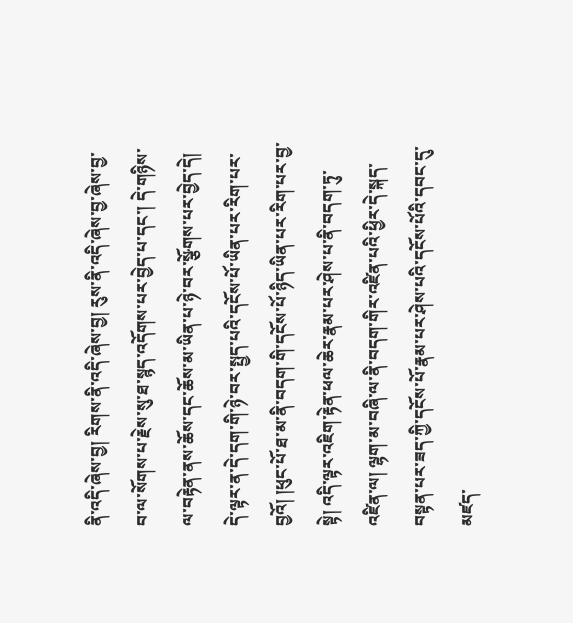ནི་འདི་ཞེས་བྱ། རིགས་ནི་འདི་ཞེས་བྱ། རུས་ནི་འདི་ཞེས་བྱ་ཞེས་བྱ་བ་ལ་སོགས་པ་རྗེས་སུ་ཐ་སྙད་འདོགས་པར་བྱེད་པ་དང་། དེ་གཉིས་ལ་བརྟེན་ནས་ཆོས་དང་ཆོས་མ་ཡིན་པ་ཉེ་བར་སྩོགས་པར་བྱེད་དེ། དེ་ལྟར་ན་དེ་དག་གི་ཉེ་བར་སྤྱད་པའི་དངོས་པོ་ཡིན་པར་རིག་པར་བྱའོ། །ཕུང་པོ་ཐ་མ་ནི་བདག་གི་དངོས་པོ་ཉིད་ཡིན་པར་རིག་པར་བྱ་སྟེ། འདི་ལྟར་འཇིག་རྟེན་ཕལ་ཆེར་རྣམ་པར་ཤེས་པ་ནི་བདག་ཏུ་འཛིན་ལ། ལྷག་མ་བཞི་ལ་ནི་བདག་གིར་འཛིན་པའི་ཕྱིར་དེ་སྐད་བསྟན་པར་ཟད་ཀྱི་དངོས་པོ་རྣམ་པར་ཤེས་པའི་དངོས་པོའི་དབང་དུ་མཛད་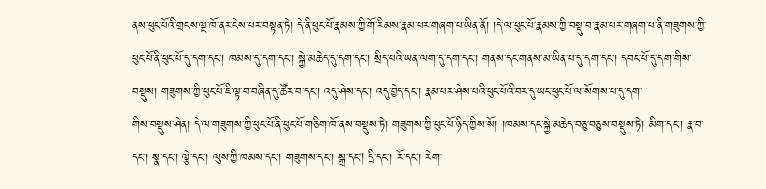ནས་ཕུང་པོའི་གྲངས་ལྔ་ཁོ་ནར་ངེས་པར་བསྟན་ཏེ། དེ་ནི་ཕུང་པོ་རྣམས་ཀྱི་གོ་རིམས་རྣམ་པར་གཞག་པ་ཡིན་ནོ། །དེ་ལ་ཕུང་པོ་རྣམས་ཀྱི་བསྡུ་བ་རྣམ་པར་གཞག་པ་ནི་གཟུགས་ཀྱི་ཕུང་པོ་ནི་ཕུང་པོ་དུ་དག་དང་། ཁམས་དུ་དག་དང་། སྐྱེ་མཆེད་དུ་དག་དང་། སྲིད་པའི་ཡན་ལག་དུ་དག་དང་། གནས་དང་གནས་མ་ཡིན་པ་དུ་དག་དང་། དབང་པོ་དུ་དག་གིས་བསྡུས། གཟུགས་ཀྱི་ཕུང་པོ་ཇི་ལྟ་བ་བཞིན་དུ་ཚོར་བ་དང་། འདུ་ཤེས་དང་། འདུ་བྱེད་དང་། རྣམ་པར་ཤེས་པའི་ཕུང་པོའི་བར་དུ་ཡང་ཕུང་པོ་ལ་སོགས་པ་དུ་དག་
གིས་བསྡུས་ཤེན། དེ་ལ་གཟུགས་ཀྱི་ཕུང་པོ་ནི་ཕུང་པོ་གཅིག་ཁོ་ནས་བསྡུས་ཏེ། གཟུགས་ཀྱི་ཕུང་པོ་ཉིད་ཀྱིས་སོ། །ཁམས་དང་སྐྱེ་མཆེད་བཅུ་བཅུས་བསྡུས་ཏེ། མིག་དང་། རྣ་བ་དང་། སྣ་དང་། ལྕེ་དང་། ལུས་ཀྱི་ཁམས་དང་། གཟུགས་དང་། སྒྲ་དང། དྲི་དང་། རོ་དང་། རེག་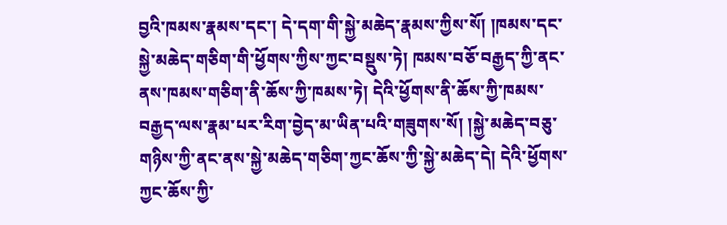བྱའི་ཁམས་རྣམས་དང་། དེ་དག་གི་སྐྱེ་མཆེད་རྣམས་ཀྱིས་སོ། །ཁམས་དང་སྐྱེ་མཆེད་གཅིག་གི་ཕྱོགས་ཀྱིས་ཀྱང་བསྡུས་ཏེ། ཁམས་བཅོ་བརྒྱད་ཀྱི་ནང་ནས་ཁམས་གཅིག་ནི་ཆོས་ཀྱི་ཁམས་ཏེ། དེའི་ཕྱོགས་ནི་ཆོས་ཀྱི་ཁམས་བརྒྱད་ལས་རྣམ་པར་རིག་བྱེད་མ་ཡིན་པའི་གཟུགས་སོ། །སྐྱེ་མཆེད་བཅུ་གཉིས་ཀྱི་ནང་ནས་སྐྱེ་མཆེད་གཅིག་ཀྱང་ཆོས་ཀྱི་སྐྱེ་མཆེད་དེ། དེའི་ཕྱོགས་ཀྱང་ཆོས་ཀྱི་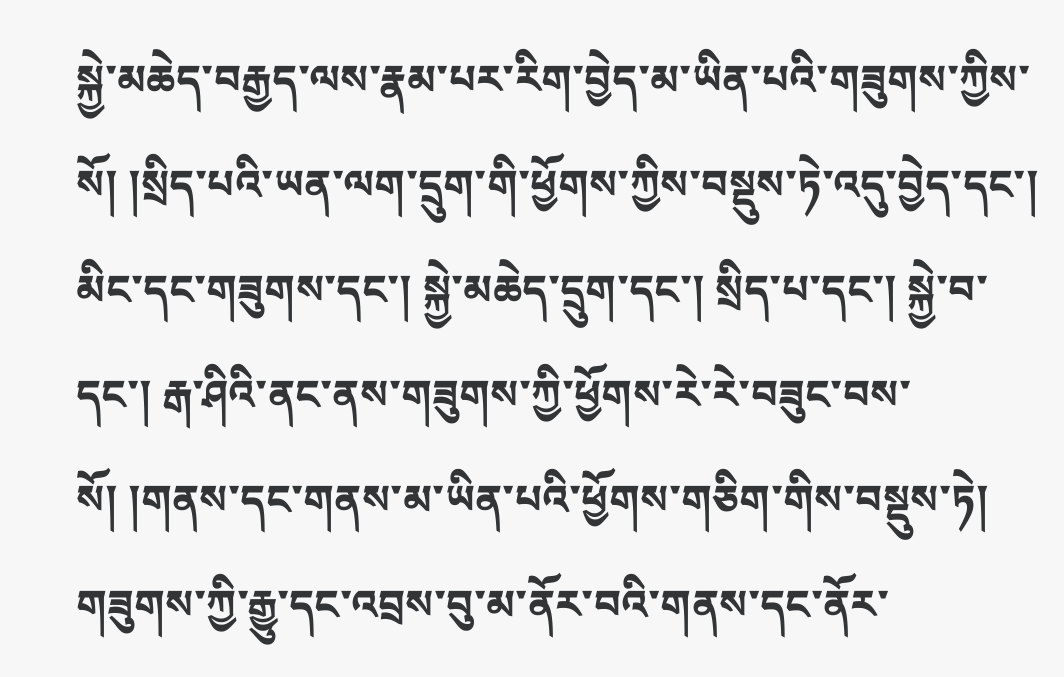སྐྱེ་མཆེད་བརྒྱད་ལས་རྣམ་པར་རིག་བྱེད་མ་ཡིན་པའི་གཟུགས་ཀྱིས་སོ། །སྲིད་པའི་ཡན་ལག་དྲུག་གི་ཕྱོགས་ཀྱིས་བསྡུས་ཏེ་འདུ་བྱེད་དང་། མིང་དང་གཟུགས་དང་། སྐྱེ་མཆེད་དྲུག་དང་། སྲིད་པ་དང་། སྐྱེ་བ་དང་། རྒ་ཤིའི་ནང་ནས་གཟུགས་ཀྱི་ཕྱོགས་རེ་རེ་བཟུང་བས་སོ། །གནས་དང་གནས་མ་ཡིན་པའི་ཕྱོགས་གཅིག་གིས་བསྡུས་ཏེ། གཟུགས་ཀྱི་རྒྱུ་དང་འབྲས་བུ་མ་ནོར་བའི་གནས་དང་ནོར་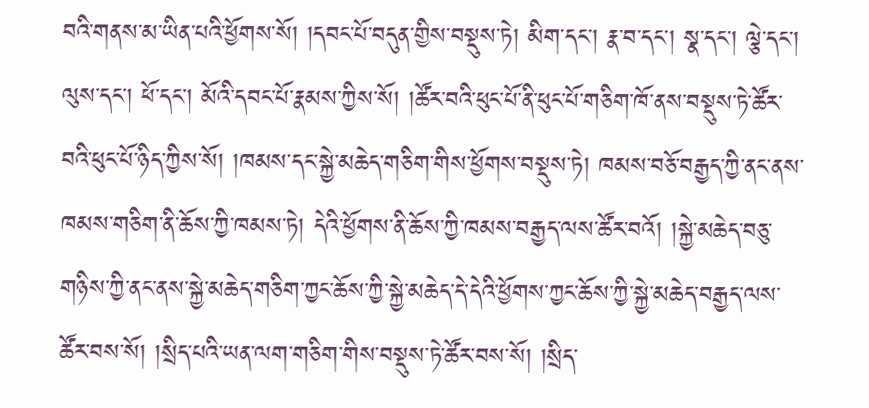བའི་གནས་མ་ཡིན་པའི་ཕྱོགས་སོ། །དབང་པོ་བདུན་གྱིས་བསྡུས་ཏེ། མིག་དང་། རྣ་བ་དང་། སྣ་དང་། ལྕེ་དང་། ལུས་དང་། ཕོ་དང་། མོའི་དབང་པོ་རྣམས་ཀྱིས་སོ། །ཚོར་བའི་ཕུང་པོ་ནི་ཕུང་པོ་གཅིག་ཁོ་ནས་བསྡུས་ཏེ་ཚོར་བའི་ཕུང་པོ་ཉིད་ཀྱིས་སོ། །ཁམས་དང་སྐྱེ་མཆེད་གཅིག་གིས་ཕྱོགས་བསྡུས་ཏེ། ཁམས་བཅོ་བརྒྱད་ཀྱི་ནང་ནས་ཁམས་གཅིག་ནི་ཆོས་ཀྱི་ཁམས་ཏེ། དེའི་ཕྱོགས་ནི་ཆོས་ཀྱི་ཁམས་བརྒྱད་ལས་ཚོར་བའོ། །སྐྱེ་མཆེད་བཅུ་གཉིས་ཀྱི་ནང་ནས་སྐྱེ་མཆེད་གཅིག་ཀྱང་ཆོས་ཀྱི་སྐྱེ་མཆེད་དེ་དེའི་ཕྱོགས་ཀྱང་ཆོས་ཀྱི་སྐྱེ་མཆེད་བརྒྱད་ལས་ཚོར་བས་སོ། །སྲིད་པའི་ཡན་ལག་གཅིག་གིས་བསྡུས་ཏེ་ཚོར་བས་སོ། །སྲིད་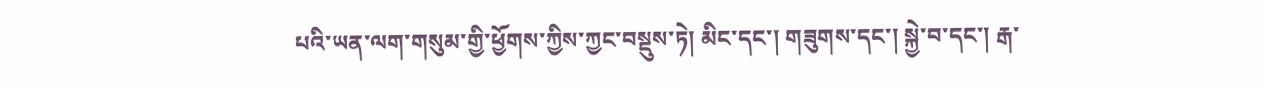པའི་ཡན་ལག་གསུམ་གྱི་ཕྱོགས་ཀྱིས་ཀྱང་བསྡུས་ཏེ། མིང་དང་། གཟུགས་དང་། སྐྱེ་བ་དང་། རྒ་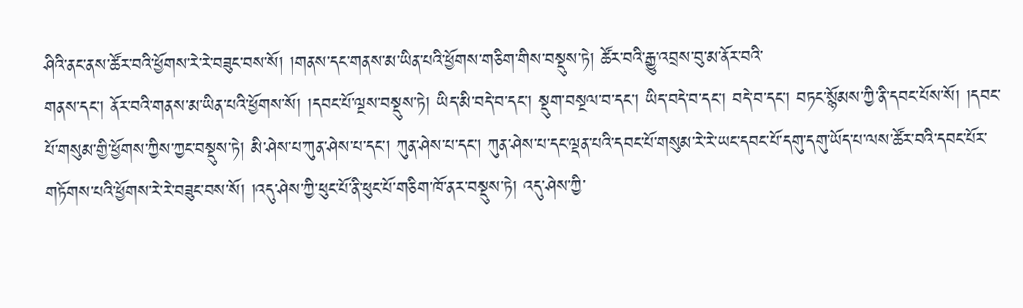ཤིའི་ནང་ནས་ཚོར་བའི་ཕྱོགས་རེ་རེ་བཟུང་བས་སོ། །གནས་དང་གནས་མ་ཡིན་པའི་ཕྱོགས་གཅིག་གིས་བསྡུས་ཏེ། ཚོར་བའི་རྒྱུ་འབྲས་བུ་མ་ནོར་བའི་
གནས་དང་། ནོར་བའི་གནས་མ་ཡིན་པའི་ཕྱོགས་སོ། །དབང་པོ་ལྔས་བསྡུས་ཏེ། ཡིད་མི་བདེ་བ་དང་། སྡུག་བསྔལ་བ་དང་། ཡིད་བདེ་བ་དང་། བདེ་བ་དང་། བཏང་སྙོམས་ཀྱི་ནི་དབང་པོས་སོ། །དབང་པོ་གསུམ་གྱི་ཕྱོགས་ཀྱིས་ཀྱང་བསྡུས་ཏེ། མི་ཤེས་པ་ཀུན་ཤེས་པ་དང་། ཀུན་ཤེས་པ་དང་། ཀུན་ཤེས་པ་དང་ལྡན་པའི་དབང་པོ་གསུམ་རེ་རེ་ཡང་དབང་པོ་དགུ་དགུ་ཡོད་པ་ལས་ཚོར་བའི་དབང་པོར་གཏོགས་པའི་ཕྱོགས་རེ་རེ་བཟུང་བས་སོ། །འདུ་ཤེས་ཀྱི་ཕུང་པོ་ནི་ཕུང་པོ་གཅིག་ཁོ་ནར་བསྡུས་ཏེ། འདུ་ཤེས་ཀྱི་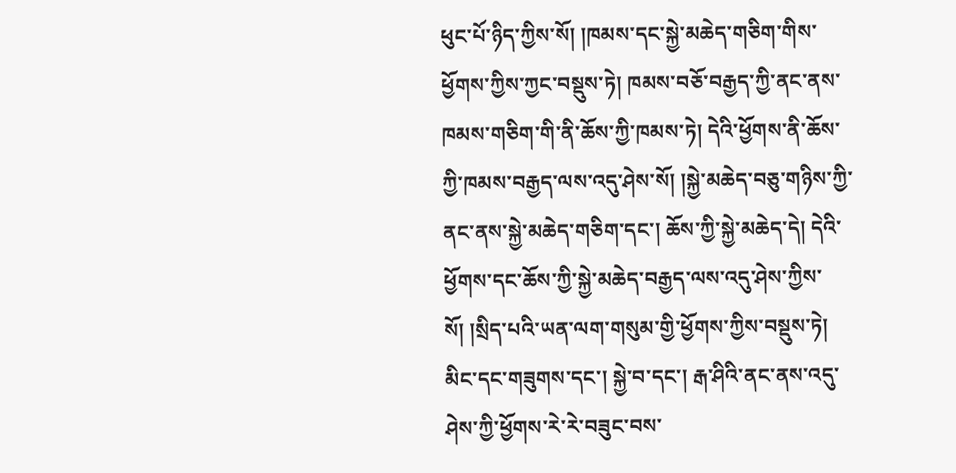ཕུང་པོ་ཉིད་ཀྱིས་སོ། །ཁམས་དང་སྐྱེ་མཆེད་གཅིག་གིས་ཕྱོགས་ཀྱིས་ཀྱང་བསྡུས་ཏེ། ཁམས་བཅོ་བརྒྱད་ཀྱི་ནང་ནས་ཁམས་གཅིག་གི་ནི་ཆོས་ཀྱི་ཁམས་ཏེ། དེའི་ཕྱོགས་ནི་ཆོས་ཀྱི་ཁམས་བརྒྱད་ལས་འདུ་ཤེས་སོ། །སྐྱེ་མཆེད་བཅུ་གཉིས་ཀྱི་ནང་ནས་སྐྱེ་མཆེད་གཅིག་དང་། ཆོས་ཀྱི་སྐྱེ་མཆེད་དེ། དེའི་ཕྱོགས་དང་ཆོས་ཀྱི་སྐྱེ་མཆེད་བརྒྱད་ལས་འདུ་ཤེས་ཀྱིས་སོ། །སྲིད་པའི་ཡན་ལག་གསུམ་གྱི་ཕྱོགས་ཀྱིས་བསྡུས་ཏེ། མིང་དང་གཟུགས་དང་། སྐྱེ་བ་དང་། རྒ་ཤིའི་ནང་ནས་འདུ་ཤེས་ཀྱི་ཕྱོགས་རེ་རེ་བཟུང་བས་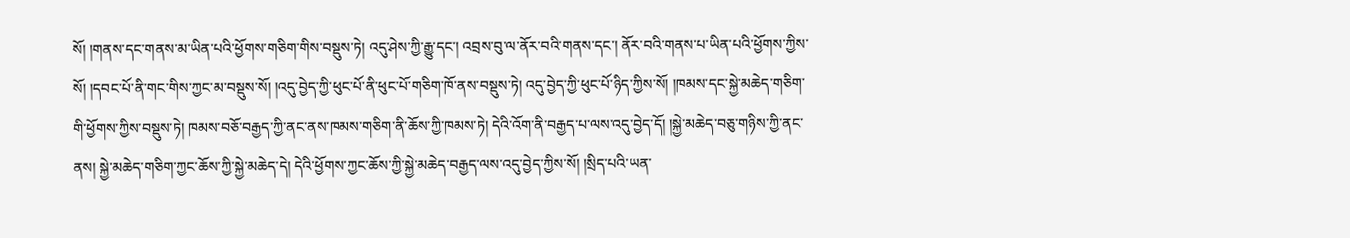སོ། །གནས་དང་གནས་མ་ཡིན་པའི་ཕྱོགས་གཅིག་གིས་བསྡུས་ཏེ། འདུ་ཤེས་ཀྱི་རྒྱུ་དང་། འབྲས་བུ་ལ་ནོར་བའི་གནས་དང་། ནོར་བའི་གནས་པ་ཡིན་པའི་ཕྱོགས་ཀྱིས་སོ། །དབང་པོ་ནི་གང་གིས་ཀྱང་མ་བསྡུས་སོ། །འདུ་བྱེད་ཀྱི་ཕུང་པོ་ནི་ཕུང་པོ་གཅིག་ཁོ་ནས་བསྡུས་ཏེ། འདུ་བྱེད་ཀྱི་ཕུང་པོ་ཉིད་ཀྱིས་སོ། །ཁམས་དང་སྐྱེ་མཆེད་གཅིག་གི་ཕྱོགས་ཀྱིས་བསྡུས་ཏེ། ཁམས་བཅོ་བརྒྱད་ཀྱི་ནང་ནས་ཁམས་གཅིག་ནི་ཆོས་ཀྱི་ཁམས་ཏེ། དེའི་འོག་ནི་བརྒྱད་པ་ལས་འདུ་བྱེད་དོ། །སྐྱེ་མཆེད་བཅུ་གཉིས་ཀྱི་ནང་ནས། སྐྱེ་མཆེད་གཅིག་ཀྱང་ཆོས་ཀྱི་སྐྱེ་མཆེད་དེ། དེའི་ཕྱོགས་ཀྱང་ཆོས་ཀྱི་སྐྱེ་མཆེད་བརྒྱད་ལས་འདུ་བྱེད་ཀྱིས་སོ། །སྲིད་པའི་ཡན་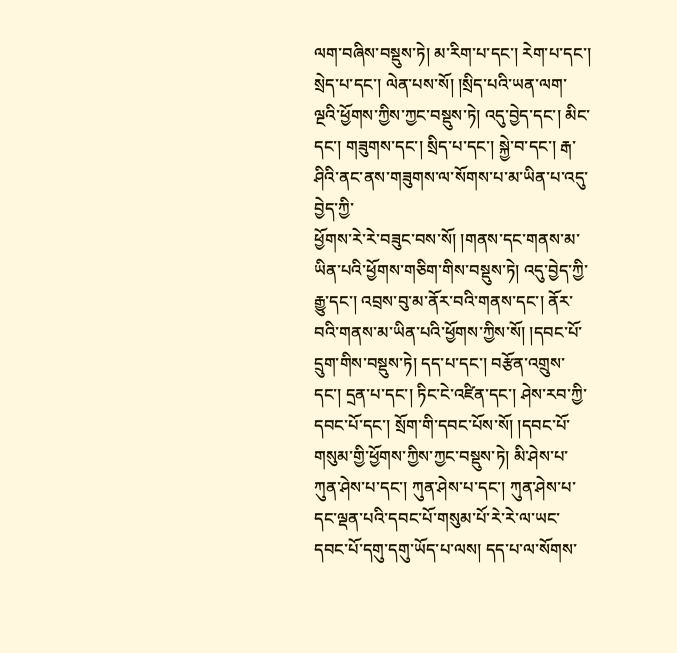ལག་བཞིས་བསྡུས་ཏེ། མ་རིག་པ་དང་། རེག་པ་དང་། སྲེད་པ་དང་། ལེན་པས་སོ། །སྲིད་པའི་ཡན་ལག་ལྔའི་ཕྱོགས་ཀྱིས་ཀྱང་བསྡུས་ཏེ། འདུ་བྱེད་དང་། མིང་དང་། གཟུགས་དང་། སྲིད་པ་དང་། སྐྱེ་བ་དང་། རྒ་ཤིའི་ནང་ནས་གཟུགས་ལ་སོགས་པ་མ་ཡིན་པ་འདུ་བྱེད་ཀྱི་
ཕྱོགས་རེ་རེ་བཟུང་བས་སོ། །གནས་དང་གནས་མ་ཡིན་པའི་ཕྱོགས་གཅིག་གིས་བསྡུས་ཏེ། འདུ་བྱེད་ཀྱི་རྒྱུ་དང་། འབྲས་བུ་མ་ནོར་བའི་གནས་དང་། ནོར་བའི་གནས་མ་ཡིན་པའི་ཕྱོགས་ཀྱིས་སོ། །དབང་པོ་དྲུག་གིས་བསྡུས་ཏེ། དད་པ་དང་། བརྩོན་འགྲུས་དང་། དྲན་པ་དང་། ཏིང་ངེ་འཛིན་དང་། ཤེས་རབ་ཀྱི་དབང་པོ་དང་། སྲོག་གི་དབང་པོས་སོ། །དབང་པོ་གསུམ་གྱི་ཕྱོགས་ཀྱིས་ཀྱང་བསྡུས་ཏེ། མི་ཤེས་པ་ཀུན་ཤེས་པ་དང་། ཀུན་ཤེས་པ་དང་། ཀུན་ཤེས་པ་དང་ལྡན་པའི་དབང་པོ་གསུམ་པོ་རེ་རེ་ལ་ཡང་དབང་པོ་དགུ་དགུ་ཡོད་པ་ལས། དད་པ་ལ་སོགས་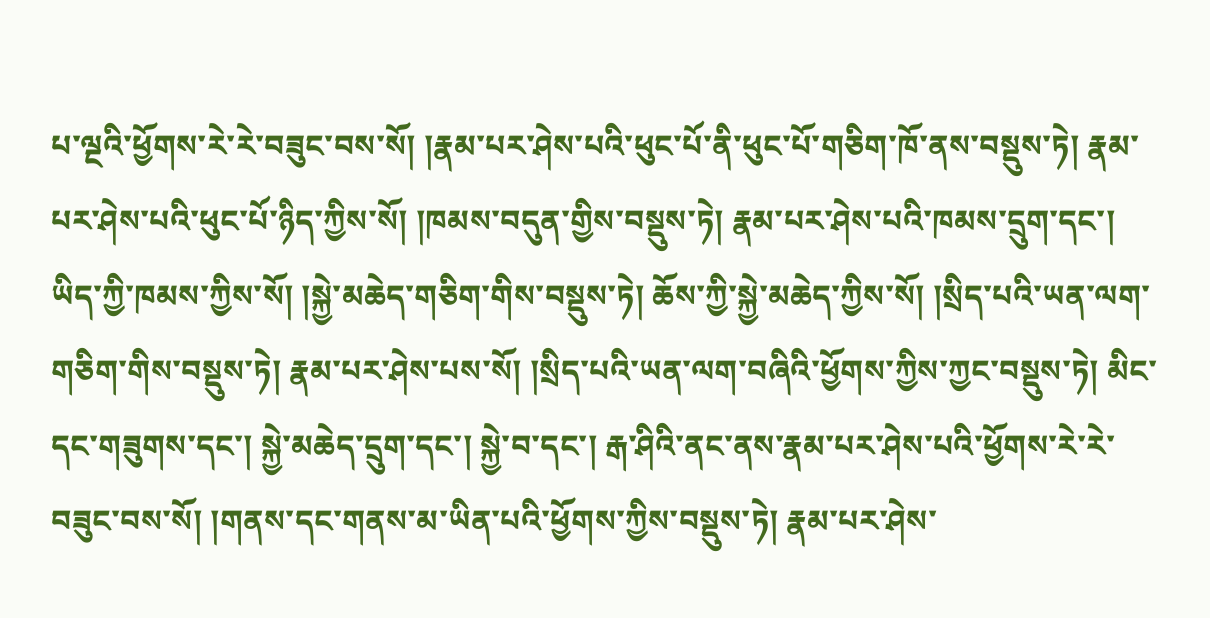པ་ལྔའི་ཕྱོགས་རེ་རེ་བཟུང་བས་སོ། །རྣམ་པར་ཤེས་པའི་ཕུང་པོ་ནི་ཕུང་པོ་གཅིག་ཁོ་ནས་བསྡུས་ཏེ། རྣམ་པར་ཤེས་པའི་ཕུང་པོ་ཉིད་ཀྱིས་སོ། །ཁམས་བདུན་གྱིས་བསྡུས་ཏེ། རྣམ་པར་ཤེས་པའི་ཁམས་དྲུག་དང་། ཡིད་ཀྱི་ཁམས་ཀྱིས་སོ། །སྐྱེ་མཆེད་གཅིག་གིས་བསྡུས་ཏེ། ཆོས་ཀྱི་སྐྱེ་མཆེད་ཀྱིས་སོ། །སྲིད་པའི་ཡན་ལག་གཅིག་གིས་བསྡུས་ཏེ། རྣམ་པར་ཤེས་པས་སོ། །སྲིད་པའི་ཡན་ལག་བཞིའི་ཕྱོགས་ཀྱིས་ཀྱང་བསྡུས་ཏེ། མིང་དང་གཟུགས་དང་། སྐྱེ་མཆེད་དྲུག་དང་། སྐྱེ་བ་དང་། རྒ་ཤིའི་ནང་ནས་རྣམ་པར་ཤེས་པའི་ཕྱོགས་རེ་རེ་བཟུང་བས་སོ། །གནས་དང་གནས་མ་ཡིན་པའི་ཕྱོགས་ཀྱིས་བསྡུས་ཏེ། རྣམ་པར་ཤེས་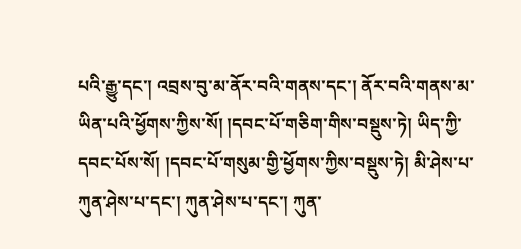པའི་རྒྱུ་དང་། འབྲས་བུ་མ་ནོར་བའི་གནས་དང་། ནོར་བའི་གནས་མ་ཡིན་པའི་ཕྱོགས་ཀྱིས་སོ། །དབང་པོ་གཅིག་གིས་བསྡུས་ཏེ། ཡིད་ཀྱི་དབང་པོས་སོ། །དབང་པོ་གསུམ་གྱི་ཕྱོགས་ཀྱིས་བསྡུས་ཏེ། མི་ཤེས་པ་ཀུན་ཤེས་པ་དང་། ཀུན་ཤེས་པ་དང་། ཀུན་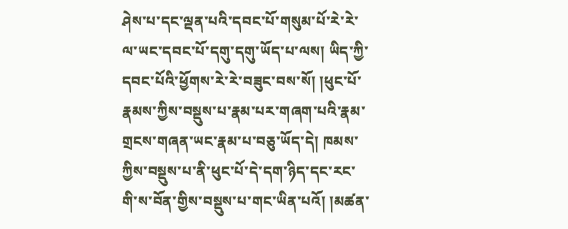ཤེས་པ་དང་ལྡན་པའི་དབང་པོ་གསུམ་པོ་རེ་རེ་ལ་ཡང་དབང་པོ་དགུ་དགུ་ཡོད་པ་ལས། ཡིད་ཀྱི་དབང་པོའི་ཕྱོགས་རེ་རེ་བཟུང་བས་སོ། །ཕུང་པོ་རྣམས་ཀྱིས་བསྡུས་པ་རྣམ་པར་གཞག་པའི་རྣམ་གྲངས་གཞན་ཡང་རྣམ་པ་བཅུ་ཡོད་དེ། ཁམས་ཀྱིས་བསྡུས་པ་ནི་ཕུང་པོ་དེ་དག་ཉིད་དང་རང་གི་ས་བོན་གྱིས་བསྡུས་པ་གང་ཡིན་པའོ། །མཚན་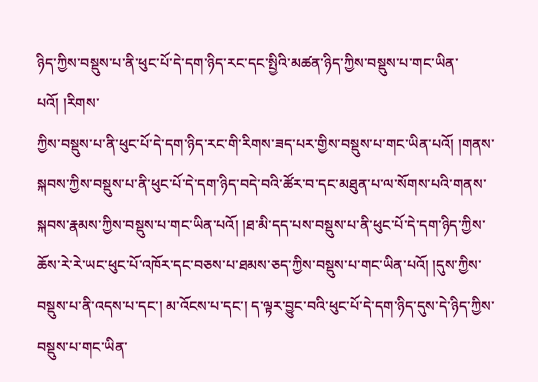ཉིད་ཀྱིས་བསྡུས་པ་ནི་ཕུང་པོ་དེ་དག་ཉིད་རང་དང་སྤྱིའི་མཚན་ཉིད་ཀྱིས་བསྡུས་པ་གང་ཡིན་པའོ། །རིགས་
ཀྱིས་བསྡུས་པ་ནི་ཕུང་པོ་དེ་དག་ཉིད་རང་གི་རིགས་ཟད་པར་གྱིས་བསྡུས་པ་གང་ཡིན་པའོ། །གནས་སྐབས་ཀྱིས་བསྡུས་པ་ནི་ཕུང་པོ་དེ་དག་ཉིད་བདེ་བའི་ཚོར་བ་དང་མཐུན་པ་ལ་སོགས་པའི་གནས་སྐབས་རྣམས་ཀྱིས་བསྡུས་པ་གང་ཡིན་པའོ། །ཐ་མི་དད་པས་བསྡུས་པ་ནི་ཕུང་པོ་དེ་དག་ཉིད་ཀྱིས་ཆོས་རེ་རེ་ཡང་ཕུང་པོ་འཁོར་དང་བཅས་པ་ཐམས་ཅད་ཀྱིས་བསྡུས་པ་གང་ཡིན་པའོ། །དུས་ཀྱིས་བསྡུས་པ་ནི་འདས་པ་དང་། མ་འོངས་པ་དང་། ད་ལྟར་བྱུང་བའི་ཕུང་པོ་དེ་དག་ཉིད་དུས་དེ་ཉིད་ཀྱིས་བསྡུས་པ་གང་ཡིན་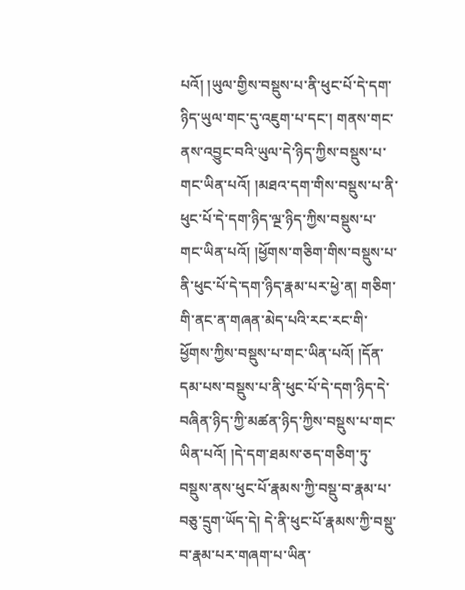པའོ། །ཡུལ་གྱིས་བསྡུས་པ་ནི་ཕུང་པོ་དེ་དག་ཉིད་ཡུལ་གང་དུ་འཇུག་པ་དང་། གནས་གང་ནས་འབྱུང་བའི་ཡུལ་དེ་ཉིད་ཀྱིས་བསྡུས་པ་གང་ཡིན་པའོ། །མཐའ་དག་གིས་བསྡུས་པ་ནི་ཕུང་པོ་དེ་དག་ཉིད་ལྔ་ཉིད་ཀྱིས་བསྡུས་པ་གང་ཡིན་པའོ། །ཕྱོགས་གཅིག་གིས་བསྡུས་པ་ནི་ཕུང་པོ་དེ་དག་ཉིད་རྣམ་པར་ཕྱེ་ན། གཅིག་གི་ནང་ན་གཞན་མེད་པའི་རང་རང་གི་ཕྱོགས་ཀྱིས་བསྡུས་པ་གང་ཡིན་པའོ། །དོན་དམ་པས་བསྡུས་པ་ནི་ཕུང་པོ་དེ་དག་ཉིད་དེ་བཞིན་ཉིད་ཀྱི་མཚན་ཉིད་ཀྱིས་བསྡུས་པ་གང་ཡིན་པའོ། །དེ་དག་ཐམས་ཅད་གཅིག་ཏུ་བསྡུས་ནས་ཕུང་པོ་རྣམས་ཀྱི་བསྡུ་བ་རྣམ་པ་བཅུ་དྲུག་ཡོད་དེ། དེ་ནི་ཕུང་པོ་རྣམས་ཀྱི་བསྡུ་བ་རྣམ་པར་གཞག་པ་ཡིན་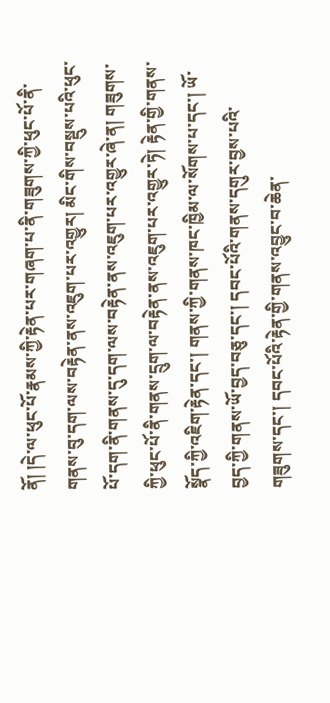ནོ། །དེ་ལ་ཕུང་པོ་རྣམས་ཀྱི་རྟེན་པར་གཞག་པ་ནི་གཟུགས་ཀྱི་ཕུང་པོ་ནི་གནས་བུ་དག་ལས་བརྟེན་ནས་འཇུག་པར་འགྱུར། མིང་གིས་བསྡུས་པའི་ཕུང་པོ་དག་ནི་གནས་དུ་དག་ལས་བརྟེན་ནས་འཇུག་པར་འགྱུར་ཞེ་ན། གཟུགས་ཀྱི་ཕུང་པོ་ནི་གནས་དྲུག་ལ་བརྟེན་ནས་འཇུག་པར་འགྱུར་ཏེ། རྟེན་གྱི་གནས་སྣོད་ཀྱི་འཇིག་རྟེན་དང་། གནས་ཀྱི་གནས་ཁང་ཁྱིམ་ལ་སོགས་པ་དང་། ཡོ་བྱད་ཀྱི་གནས་ཡོ་བྱད་བཅུ་དང་། དབང་པོའི་གནས་དགུར་བྱས་པའི་གཟུགས་དང་། དབང་པོའི་རྟེན་གྱི་གནས་འབྱུང་བ་ཆེན་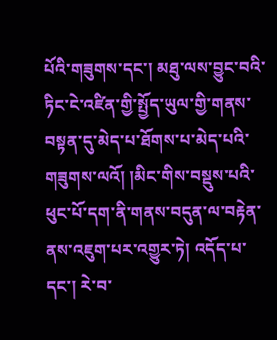པོའི་གཟུགས་དང་། མཐུ་ལས་བྱུང་བའི་ཏིང་ངེ་འཛིན་གྱི་སྤྱོད་ཡུལ་གྱི་གནས་བསྟན་དུ་མེད་པ་ཐོགས་པ་མེད་པའི་གཟུགས་ལའོ། །མིང་གིས་བསྡུས་པའི་ཕུང་པོ་དག་ནི་གནས་བདུན་ལ་བརྟེན་ནས་འཇུག་པར་འགྱུར་ཏེ། འདོད་པ་དང་། རེ་བ་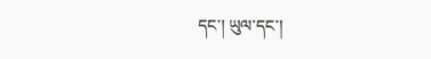དང་། ཡུལ་དང་།